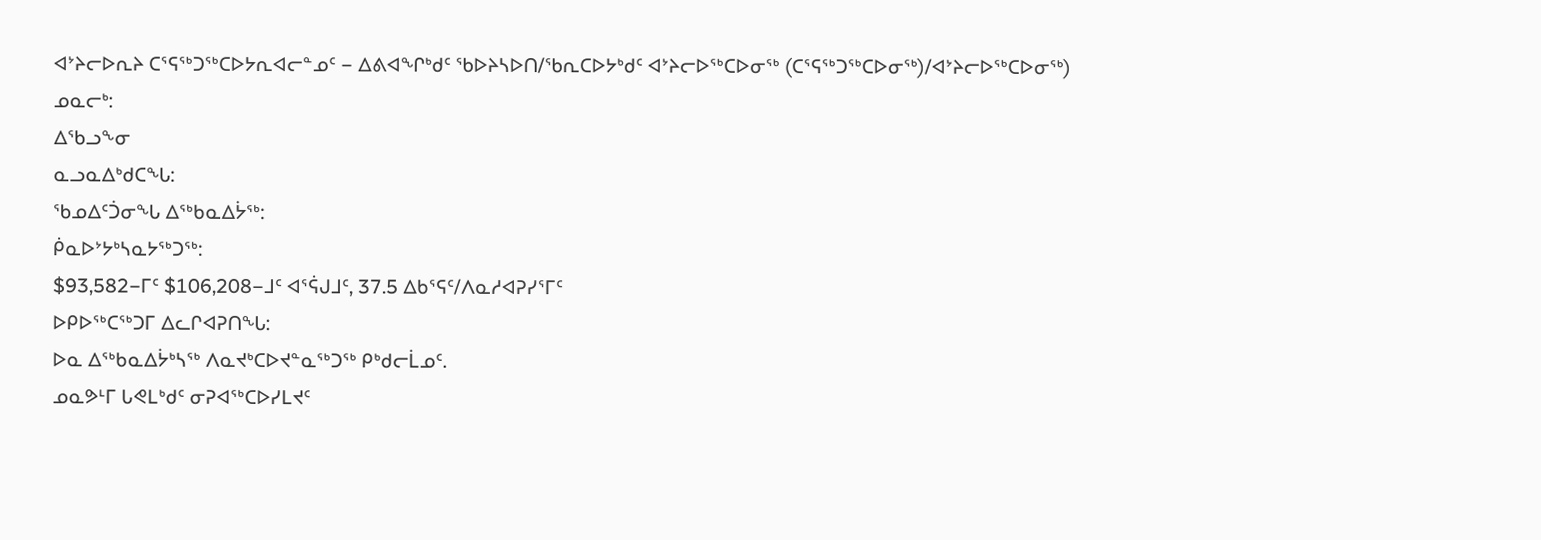ᐊᔾᔨᓕᐅᕆᔨ ᑕᕐᕋᖅᑐᖅᑕᐅᔭᕆᐊᓕᓐᓄᑦ − ᐃᕕᐊᖏᒃᑯᑦ ᖃᐅᔨᓴᐅᑎ/ᖃᕆᑕᐅᔭᒃᑯᑦ ᐊᔾᔨᓕᐅᖅᑕᐅᓂᖅ (ᑕᕐᕋᖅᑐᖅᑕᐅᓂᖅ)/ᐊᔾᔨᓕᐅᖅᑕᐅᓂᖅ)
ᓄᓇᓕᒃ:
ᐃᖃᓗᖕᓂ
ᓇᓗᓇᐃᒃᑯᑕᖓ:
ᖃᓄᐃᑦᑑᓂᖓ ᐃᖅᑲᓇᐃᔮᖅ:
ᑮᓇᐅᔾᔭᒃᓴᓇᔭᖅᑐᖅ:
$93,582−ᒥᑦ $106,208−ᒧᑦ ᐊᕐᕌᒍᒧᑦ, 37.5 ᐃᑲᕐᕋᑦ/ᐱᓇᓱᐊᕈᓯᕐᒥᑦ
ᐅᑭᐅᖅᑕᖅᑐᒥ ᐃᓚᒋᐊᕈᑎᖓ:
ᐅᓇ ᐃᖅᑲᓇᐃᔮᒃᓴᖅ ᐱᓇᔪᒃᑕᐅᔪᓐᓇᖅᑐᖅ ᑭᒃᑯᓕᒫᓄᑦ.
ᓄᓇᕗᒻᒥ ᒐᕙᒪᒃᑯᑦ ᓂᕈᐊᖅᑕᐅᓯᒪᔪᑦ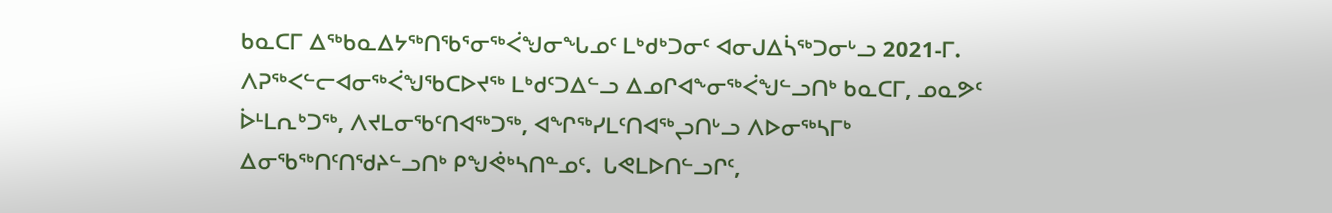ᑲᓇᑕᒥ ᐃᖅᑲᓇᐃᔭᖅᑎᖃᕐᓂᖅᐹᖑᓂᖓᓄᑦ ᒪᒃᑯᒃᑐᓂᑦ ᐊᓂᒍᐃᓵᖅᑐᓂᒡᓗ 2021-ᒥ.  ᐱᕈᖅᐸᓪᓕᐊᓂᖅᐹᖑᖃᑕᐅᔪᖅ ᒪᒃᑯᑦᑐᐃᓪᓗ ᐃᓄᒋᐊᖕᓂᖅᐹᖑᓪᓗᑎᒃ ᑲᓇᑕᒥ, ᓄᓇᕗᑦ ᐆᒻᒪᕆᒃᑐᖅ, ᐱᔪᒪᓂᖃᑦᑎᐊᖅᑐᖅ, ᐊᖏᖅᓯᒪᑦᑎᐊᖅᖢᑎᒡᓗ ᐱᐅᓂᖅᓴᒥᒃ ᐃᓂᖃᖅᑎᑦᑎᖁᔨᓪᓗᑎᒃ ᑭᖑᕚᒃᓴᑎᓐᓄᑦ.  ᒐᕙᒪᐅᑎᓪᓗᒋᑦ,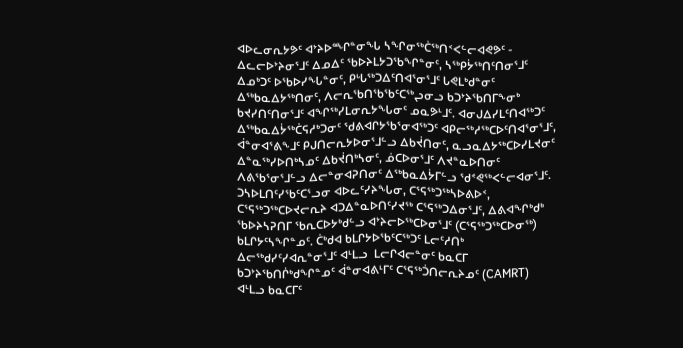ᐊᐅᓚᓂᕆᔭᕗᑦ ᐊᔾᔨᐅᙱᓐᓂᖓ ᓴᖏᓂᖅᑖᖅᑎᑉᐸᓪᓕᐊᕙᕗᑦ - ᐃᓚᓕᐅᔾᔨᓂᕐᒧᑦ ᐃᓄᐃᑦ ᖃᐅᔨᒪᔭᑐᖃᖏᓐᓂᑦ, ᓴᖅᑭᔮᖅᑎᑦᑎᓂᕐᒧᑦ ᐃᓄᒃᑐᑦ ᐅᖃᐅᓯᖓᓐᓂᑦ, ᑭᒡᒐᖅᑐᐃᑦᑎᐊᕐᓂᕐᒧᑦ ᒐᕙᒪᒃᑯᓐᓂᑦ ᐃᖅᑲᓇᐃᔭᖅᑎᓂᑦ, ᐱᓕᕆᖃᑎᖃᖃᑦᑕᖅᖢᓂᓗ ᑲᑐᔾᔨᖃᑎᒥᖕᓂᒃ ᑲᔪᓯᑎᑦᑎᓂᕐᒧᑦ ᐊᖏᖅᓯᒪᓂᕆᔭᖓᓂᑦ ᓄᓇᕗᒻᒧᑦ. ᐊᓂᒍᐃᓯᒪᑦᑎᐊᖅᑐᑦ ᐃᖅᑲᓇᐃᔮᖅᑖᕋᓱᒃᑐᓂᑦ ᖁᕕᐊᒋᔭᖃᕐᓂᐊᖅᑐᑦ ᐊᑭᓕᖅᓱᖅᑕᐅᑦᑎᐊᕐᓂᕐᒧᑦ, ᐋᓐᓂᐊᕐᕕᖕᒧᑦ ᑭᒍᑎᓕᕆᔭᐅᓂᕐᒧᓪᓗ ᐃᑲᔫᑎᓂᑦ, ᓇᓗᓇᐃᔭᖅᑕᐅᓯᒪᔪᓂᑦ ᐃᓐᓇᖅᓯᐅᑎᒃᓴᓄᑦ ᐃᑲᔫᑎᒃᓴᓂᑦ, ᓅᑕᐅᓂᕐᒧᑦ ᐱᔪᓐᓇᐅᑎᓂᑦ ᐱᕕᖃᕐᓂᕐᒧᓪᓗ ᐃᓕᓐᓂᐊᕈᑎᓂᑦ ᐃᖅᑲᓇᐃᔮᒥᓪᓗ ᖁᕝᕙᖅᐸᓪᓕᐊᓂᕐᒧᑦ.
ᑐᓴᐅᒪᑎᑦᓯᖃᑦᑕᕐᓗᓂ ᐊᐅᓚᑦᓯᔨᖓᓂ, ᑕᕐᕋᖅᑐᖅᓴᐅᕕᐅᑉ, ᑕᕐᕋᖅᑐᖅᑕᐅᔪᓕᕆᔨ ᐊᑐᐃᓐᓇᐅᑎᑦᓯᔪᖅ ᑕᕐᕋᖅᑐᐃᓂᕐᒧᑦ, ᐃᕕᐊᖏᒃᑯᒃ ᖃᐅᔨᓴᕈᑎᒥ ᖃᕆᑕᐅᔭᒃᑯᓪᓗ ᐊᔾᔨᓕᐅᖅᑕᐅᓂᕐᒧᑦ (ᑕᕐᕋᖅᑐᖅᑕᐅᓂᖅ) ᑲᒪᒋᔭᑦᓴᖏᓐᓄᑦ. ᑖᒃᑯᐊ ᑲᒪᒋᔭᐅᖃᑦᑕᖅᑐᑦ ᒪᓕᑦᓱᑎᒃ ᐃᓕᖅᑯᓯᑦᓯᐊᕆᓐᓂᕐᒧᑦ ᐊᒻᒪᓗ  ᒪᓕᒋᐊᓕᓐᓂᑦ ᑲᓇᑕᒥ ᑲᑐᔾᔨᖃᑎᒌᒃᑯᖏᓐᓄᑦ ᐋᓐᓂᐊᕕᒻᒥᑦ ᑕᕐᕋᖅᑑᑎᓕᕆᔨᓄᑦ (CAMRT) ᐊᒻᒪᓗ ᑲᓇᑕᒥᑦ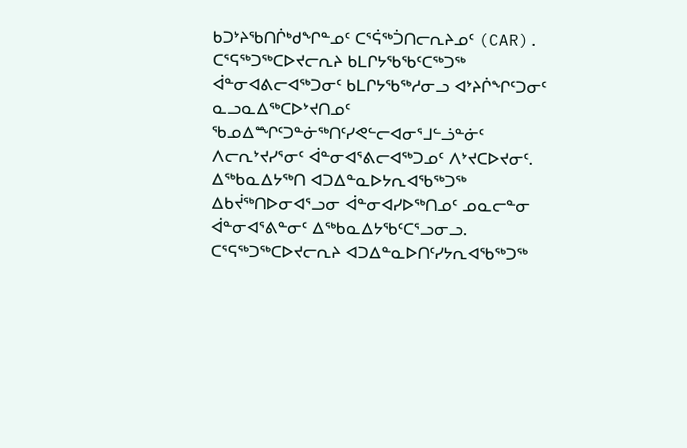ᑲᑐᔾᔨᖃᑎᒌᒃᑯᖏᓐᓄᑦ ᑕᕐᕌᖅᑑᑎᓕᕆᔨᓄᑦ (CAR). ᑕᕐᕋᖅᑐᖅᑕᐅᔪᓕᕆᔨ ᑲᒪᒋᔭᖃᖃᑦᑕᖅᑐᖅ ᐋᓐᓂᐊᕕᓕᐊᖅᑐᓂᑦ ᑲᒪᒋᔭᖃᖅᓱᓂᓗ ᐊᔾᔨᒌᖏᑦᑐᓂᑦ ᓇᓗᓇᐃᖅᑕᐅᔾᔪᑎᓄᑦ ᖃᓄᐃᙱᑦᑐᓐᓃᖅᑎᑦᓯᕙᓪᓕᐊᓂᕐᒧᓪᓘᓐᓃᑦ ᐱᓕᕆᔾᔪᓯᕐᓂᑦ ᐋᓐᓂᐊᕐᕕᓕᐊᖅᑐᓄᑦ ᐱᔾᔪᑕᐅᔪᓂᑦ. ᐃᖅᑲᓇᐃᔭᖅᑎ ᐊᑐᐃᓐᓇᐅᔭᕆᐊᖃᖅᑐᖅ ᐃᑲᔫᖅᑎᐅᓂᐊᕐᓗᓂ ᐋᓐᓂᐊᓯᐅᖅᑎᓄᑦ ᓄᓇᓕᓐᓂ ᐋᓐᓂᐊᕐᕕᓐᓂᑦ ᐃᖅᑲᓇᐃᔭᖃᑦᑕᕐᓗᓂᓗ.
ᑕᕐᕋᖅᑐᖅᑕᐅᔪᓕᕆᔨ ᐊᑐᐃᓐᓇᐅᑎᑦᓯᔭᕆᐊᖃᖅᑐᖅ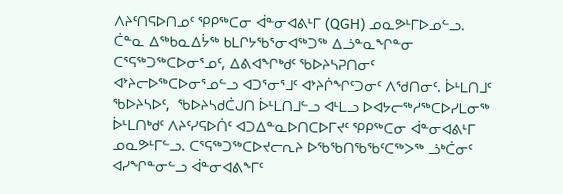ᐱᔨᑦᑎᕋᐅᑎᓄᑦ ᕿᑭᖅᑕᓂ ᐋᓐᓂᐊᕕᒻᒥ (QGH) ᓄᓇᕗᒻᒥᐅᓄᓪᓗ. ᑖᓐᓇ ᐃᖅᑲᓇᐃᔮᖅ ᑲᒪᒋᔭᖃᕐᓂᐊᖅᑐᖅ ᐃᓘᓐᓇᖏᓐᓂ ᑕᕐᕋᖅᑐᖅᑕᐅᓂᕐᓄᑦ, ᐃᕕᐊᖏᒃᑯᑦ ᖃᐅᔨᓴᕈᑎᓂᑦ ᐊᔾᔨᓕᐅᖅᑕᐅᓂᕐᓄᓪᓗ ᐊᑐᕐᓂᕐᒧᑦ ᐊᔾᔨᒌᖏᑦᑐᓂᑦ ᐱᖁᑎᓂᑦ. ᐆᒻᒪᑎᒧᑦ ᖃᐅᔨᓴᐅᑦ,  ᖃᐅᔨᓴᑯᑖᒍᑎ ᐆᒻᒪᑎᒧᓪᓗ ᐊᒻᒪᓗ ᐅᐊᔭᓕᖅᓱᖅᑕᐅᓯᒪᓂᖅ ᐆᒻᒪᑎᒃᑯᑦ ᐱᔨᑦᓯᕋᐅᑏᑦ ᐊᑐᐃᓐᓇᐅᑎᑕᐅᒥᔪᑦ ᕿᑭᖅᑕᓂ ᐋᓐᓂᐊᕕᒻᒥ ᓄᓇᕗᒻᒥᓪᓗ. ᑕᕐᕋᖅᑐᖅᑕᐅᔪᓕᕆᔨ ᐅᖃᖃᑎᖃᖃᑦᑕᖅᐳᖅ ᓘᒃᑖᓂᑦ ᐊᓯᖏᓐᓂᓪᓗ ᐋᓐᓂᐊᕕᖕᒥᑦ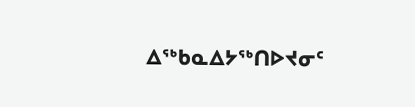ᐃᖅᑲᓇᐃᔭᖅᑎᐅᔪᓂᑦ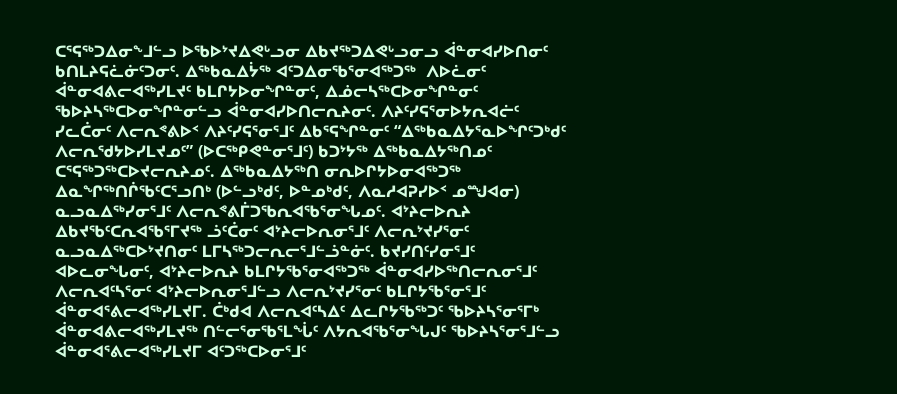ᑕᕐᕋᖅᑐᐃᓂᖕᒧᓪᓗ ᐅᖃᐅᔾᔪᐃᕙᒡᓗᓂ ᐃᑲᔪᖅᑐᐃᕙᒡᓗᓂᓗ ᐋᓐᓂᐊᓯᐅᑎᓂᑦ ᑲᑎᒪᔨᕋᓛᓃᑦᑐᓂᑦ. ᐃᖅᑲᓇᐃᔮᖅ ᐊᑦᑐᐃᓂᖃᕐᓂᐊᖅᑐᖅ  ᐱᐅᓛᓂᑦ ᐋᓐᓂᐊᕕᓕᐊᖅᓯᒪᔪᑦ ᑲᒪᒋᔭᐅᓂᖏᓐᓂᑦ, ᐃᓅᓕᓴᖅᑕᐅᓂᖏᓐᓂᑦ ᖃᐅᔨᓴᖅᑕᐅᓂᖏᓐᓂᓪᓗ ᐋᓐᓂᐊᓯᐅᑎᓕᕆᔨᓂᑦ. ᐱᔨᑦᓯᕋᕐᓂᐅᔭᕆᐊᓖᑦ ᓯᓚᑖᓂᑦ ᐱᓕᕆᕝᕕᐅᑉ ᐱᔨᑦᓯᕋᕐᓂᕐᒧᑦ ᐃᑲᕐᕋᖏᓐᓂᑦ “ᐃᖅᑲᓇᐃᔭᕐᓇᐅᖏᑦᑐᒃᑯᑦ ᐱᓕᕆᖁᔭᐅᓯᒪᔪᓄᑦ” (ᐅᑕᖅᑭᕙᓐᓂᕐᒧᑦ) ᑲᑐᔾᔭᖅ ᐃᖅᑲᓇᐃᔭᖅᑎᓄᑦ ᑕᕐᕋᖅᑐᖅᑕᐅᔪᓕᕆᔨᓄᑦ. ᐃᖅᑲᓇᐃᔭᖅᑎ ᓂᕆᐅᒋᔭᐅᓂᐊᖅᑐᖅ ᐃᓇᖏᖅᑎᒌᖃᑦᑕᕐᓗᑎᒃ (ᐅᓪᓗᒃᑯᑦ, ᐅᓐᓄᒃᑯᑦ, ᐱᓇᓱᐊᕈᓯᐅᑉ ᓄᙳᐊᓂ) ᓇᓗᓇᐃᖅᓯᓂᕐᒧᑦ ᐱᓕᕆᕝᕕᒦᑐᖃᕆᐊᖃᕐᓂᖓᓄᑦ. ᐊᔾᔨᓕᐅᕆᔨ ᐃᑲᔪᖃᑦᑕᕆᐊᖃᕐᒥᔪᖅ ᓘᑦᑖᓂᑦ ᐊᔾᔨᓕᐅᕆᓂᕐᒧᑦ ᐱᓕᕆᔾᔪᓯᕐᓂᑦ ᓇᓗᓇᐃᖅᑕᐅᔾᔪᑎᓂᑦ ᒪᒥᓴᖅᑐᓕᕆᓕᕐᒧᓪᓘᓐᓃᑦ. ᑲᔪᓯᑎᑦᓯᓂᕐᒧᑦ ᐊᐅᓚᓂᖓᓂᑦ, ᐊᔾᔨᓕᐅᕆᔨ ᑲᒪᒋᔭᖃᕐᓂᐊᖅᑐᖅ ᐋᓐᓂᐊᓯᐅᖅᑎᓕᕆᓂᕐᒧᑦ ᐱᓕᕆᐊᑦᓴᕐᓂᑦ ᐊᔾᔨᓕᐅᕆᓂᕐᒧᓪᓗ ᐱᓕᕆᔾᔪᓯᕐᓂᑦ ᑲᒪᒋᔭᖃᕐᓂᕐᒧᑦ ᐋᓐᓂᐊᕐᕕᓕᐊᖅᓯᒪᔪᒥ. ᑖᒃᑯᐊ ᐱᓕᕆᐊᑦᓴᐃᑦ ᐃᓚᒋᔭᖃᖅᑐᑦ ᖃᐅᔨᓴᕐᓂᕐᒥᒃ ᐋᓐᓂᐊᕕᓕᐊᖅᓯᒪᔪᖅ ᑎᓪᓕᕐᓂᖃᕐᒪᖔᑦ ᐱᔭᕆᐊᖃᕐᓂᖓᒍᑦ ᖃᐅᔨᓴᕐᓂᕐᒧᓪᓗ ᐋᓐᓂᐊᕐᕕᓕᐊᖅᓯᒪᔪᒥ ᐊᑦᑐᖅᑕᐅᓂᕐᒧᑦ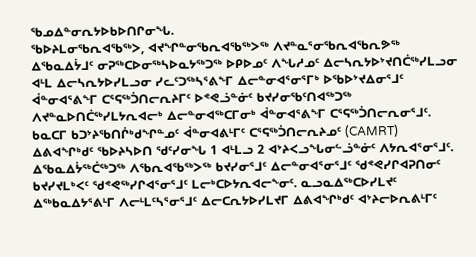ᖃᓄᐃᓐᓂᕆᔭᐅᑲᐅᑎᒋᓂᖓ.
ᖃᐅᔨᒪᓂᖃᕆᐊᖃᖅᐳ, ᐊᔪᖏᓐᓂᖃᕆᐊᖃᖅᐳᖅ ᐱᔪᓐᓇᕐᓂᖃᕆᐊᖃᕆᕗᖅ ᐃᖃᓇᐃᔮᒧᑦ ᓂᕈᖅᑕᐅᓂᖅᓴᐅᓇᔭᖅᑐᖅ ᐅᑭᐅᓄᑦ ᐱᖓᓱᓄᑦ ᐃᓕᓴᕆᔭᐅᔾᔪᑎᑖᖅᓯᒪᓗᓂ ᐊᒻᒪ ᐃᓕᓴᕆᔭᐅᓯᒪᓗᓂ ᓯᓚᑦᑐᖅᓴᕐᕕᖕᒥ ᐃᓕᓐᓂᐊᕐᓂᕐᒥᒃ ᐅᖃᐅᔾᔪᐃᓂᕐᒧᑦ ᐋᓐᓂᐊᕐᕕᖕᒥ ᑕᕐᕋᖅᑑᑎᓕᕆᔨᒥᑦ ᐅᕝᕙᓘᓐᓃᑦ ᑲᔪᓯᓂᖃᑦᑎᐊᖅᑐᖅ ᐱᔪᓐᓇᐅᑎᑖᖅᓯᒪᔭᕆᐊᓕᒃ ᐃᓕᓐᓂᐊᖅᑕᒥᓂᒃ ᐋᓐᓂᐊᕐᕕᖕᒥ ᑕᕐᕋᖅᑑᑎᓕᕆᓂᕐᒧᑦ. ᑲᓇᑕᒥ ᑲᑐᔾᔨᖃᑎᒌᒃᑯᖏᓐᓄᑦ ᐋᓐᓂᐊᕕᒻᒥᑦ ᑕᕐᕋᖅᑑᑎᓕᕆᔨᓄᑦ (CAMRT) ᐃᕕᐊᖏᒃᑯᑦ ᖃᐅᔨᓴᐅᑎ ᖁᑦᓯᓂᖓ 1 ᐊᒻᒪᓗ 2 ᐊᔾᔨᐸᓗᖓᓂᓪᓘᓐᓃᑦ ᐱᔭᕆᐊᕐᓂᕐᒧᑦ. ᐃᖃᓇᐃᔮᖅᑖᖅᑐᖅ ᐱᖃᕆᐊᖃᖅᐳᖅ ᑲᔪᓯᓂᕐᒧᑦ ᐃᓕᓐᓂᐊᕐᓂᕐᒧᑦ ᖁᕝᕙᓯᒋᐊᕈᑎᓂᑦ ᑲᔪᓯᔪᒪᒃᐸᑦ ᖁᕝᕙᖅᓯᒋᐊᕐᓂᕐᒧᑦ ᒪᓕᒃᑕᐅᔭᕆᐊᓕᖕᓂᑦ. ᓇᓗᓇᐃᖅᑕᐅᓯᒪᔪᑦ ᐃᖅᑲᓇᐃᔭᕐᕕᒻᒥ ᐱᓕᒻᒪᑦᓴᕐᓂᕐᒧᑦ ᐃᓕᑕᕆᔭᐅᓯᒪᔪᒥ ᐃᕕᐊᖏᒃᑯᑦ ᐊᔾᔨᓕᐅᕆᕕᒻᒥᑦ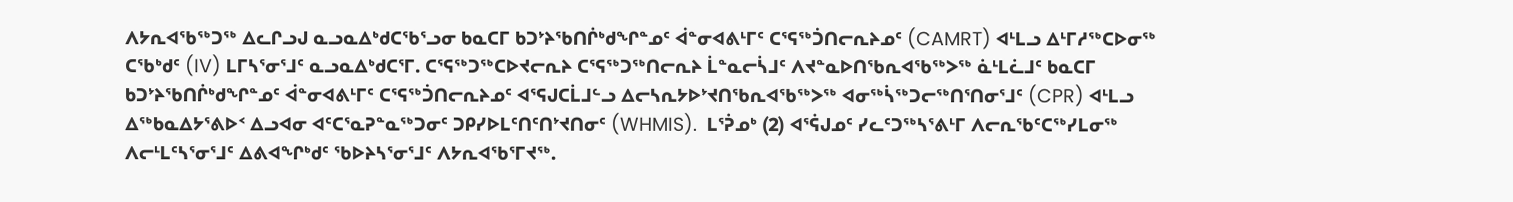ᐱᔭᕆᐊᖃᖅᑐᖅ ᐃᓚᒋᓗᒍ ᓇᓗᓇᐃᒃᑯᑕᖃᕐᓗᓂ ᑲᓇᑕᒥ ᑲᑐᔾᔨᖃᑎᒌᒃᑯᖏᓐᓄᑦ ᐋᓐᓂᐊᕕᒻᒥᑦ ᑕᕐᕋᖅᑑᑎᓕᕆᔨᓄᑦ (CAMRT) ᐊᒻᒪᓗ ᐃᒻᒥᓱᖅᑕᐅᓂᖅ ᑕᖃᒃᑯᑦ (IV) ᒪᒥᓴᕐᓂᕐᒧᑦ ᓇᓗᓇᐃᒃᑯᑕᕐᒥ. ᑕᕐᕋᖅᑐᖅᑕᐅᔪᓕᕆᔨ ᑕᕐᕋᖅᑐᖅᑎᓕᕆᔨ ᒫᓐᓇᓕᓵᒧᑦ ᐱᔪᓐᓇᐅᑎᖃᕆᐊᖃᖅᐳᖅ ᓈᒻᒪᓛᒧᑦ ᑲᓇᑕᒥ ᑲᑐᔾᔨᖃᑎᒌᒃᑯᖏᓐᓄᑦ ᐋᓐᓂᐊᕕᒻᒥᑦ ᑕᕐᕋᖅᑑᑎᓕᕆᔨᓄᑦ ᐊᕐᕋᒍᑕᒫᒧᓪᓗ ᐃᓕᓴᕆᔭᐅᔾᔪᑎᖃᕆᐊᖃᖅᐳᖅ ᐊᓂᖅᓵᖅᑐᓕᖅᑎᕐᑎᓂᕐᒧᑦ (CPR) ᐊᒻᒪᓗ ᐃᖅᑲᓇᐃᔭᕐᕕᐅᑉ ᐃᓗᐊᓂ ᐊᑦᑕᕐᓇᕈᓐᓇᖅᑐᓂᑦ ᑐᑭᓯᐅᒪᑦᑎᑦᑎᔾᔪᑎᓂᑦ (WHMIS).  ᒪᕐᕉᓄᒃ (2) ᐊᕐᕌᒍᓄᑦ ᓯᓚᑦᑐᖅᓴᕐᕕᒻᒥ ᐱᓕᕆᖃᑦᑕᖅᓯᒪᓂᖅ ᐱᓕᒻᒪᑦᓴᕐᓂᕐᒧᑦ ᐃᕕᐊᖏᒃᑯᑦ ᖃᐅᔨᓴᕐᓂᕐᒧᑦ ᐱᔭᕆᐊᖃᕐᒥᔪᖅ.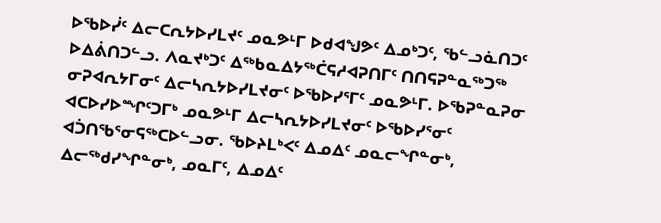ᐅᖃᐅᓰᑦ ᐃᓕᑕᕆᔭᐅᓯᒪᔪᑦ ᓄᓇᕗᒻᒥ ᐅᑯᐊᖑᕗᑦ ᐃᓄᒃᑐᑦ, ᖃᓪᓗᓈᑎᑐᑦ ᐅᐃᕖᑎᑐᓪᓗ. ᐱᓇᔪᒃᑐᑦ ᐃᖅᑲᓇᐃᔭᖅᑖᕋᓱᐊᕈᑎᒥᑦ ᑎᑎᕋᕈᓐᓇᖅᑐᖅ ᓂᕈᐊᕆᔭᒥᓂᑦ ᐃᓕᓴᕆᔭᐅᓯᒪᔪᓂᑦ ᐅᖃᐅᓯᕐᒥᑦ ᓄᓇᕗᒻᒥ. ᐅᖃᕈᓐᓇᕈᓂ ᐊᑕᐅᓯᐅᙱᑦᑐᒥᒃ ᓄᓇᕗᒻᒥ ᐃᓕᓴᕆᔭᐅᓯᒪᔪᓂᑦ ᐅᖃᐅᓯᕐᓂᑦ ᐊᑑᑎᖃᕐᓂᕋᖅᑕᐅᓪᓗᓂ. ᖃᐅᔨᒪᒃᐸᑦ ᐃᓄᐃᑦ ᓄᓇᓕᖏᓐᓂᒃ, ᐃᓕᖅᑯᓯᖏᓐᓂᒃ, ᓄᓇᒥᑦ, ᐃᓄᐃᑦ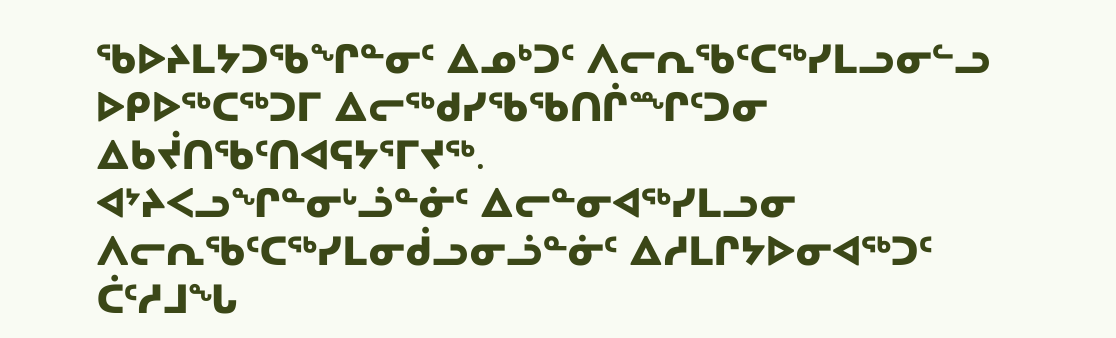ᖃᐅᔨᒪᔭᑐᖃᖏᓐᓂᑦ ᐃᓄᒃᑐᑦ ᐱᓕᕆᖃᑦᑕᖅᓯᒪᓗᓂᓪᓗ ᐅᑭᐅᖅᑕᖅᑐᒥ ᐃᓕᖅᑯᓯᖃᖃᑎᒌᙱᑦᑐᓂ ᐃᑲᔫᑎᖃᑦᑎᐊᕋᔭᕐᒥᔪᖅ.
ᐊᔾᔨᐸᓗᖏᓐᓂᒡᓘᓐᓃᑦ ᐃᓕᓐᓂᐊᖅᓯᒪᓗᓂ ᐱᓕᕆᖃᑦᑕᖅᓯᒪᓂᑰᓗᓂᓘᓐᓃᑦ ᐃᓱᒪᒋᔭᐅᓂᐊᖅᑐᑦ ᑖᑦᓱᒧᖓ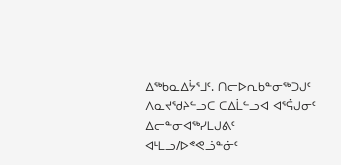ᐃᖅᑲᓇᐃᔮᕐᒧᑦ. ᑎᓕᐅᕆᑲᓐᓂᖅᑐᒍᑦ ᐱᓇᔪᖁᔨᓪᓗᑕ ᑕᐃᒫᓪᓗᐊ ᐊᕐᕌᒍᓂᑦ ᐃᓕᓐᓂᐊᖅᓯᒪᒍᕕᑦ ᐊᒻᒪᓗ/ᐅᕝᕙᓘᓐᓃᑦ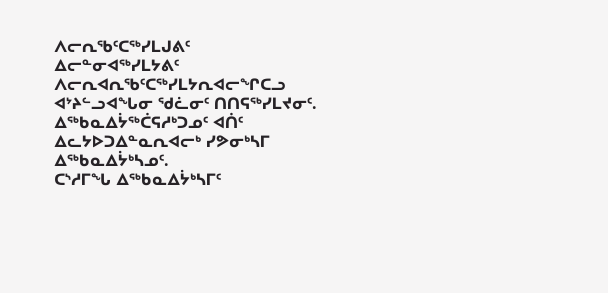ᐱᓕᕆᖃᑦᑕᖅᓯᒪᒍᕕᑦ ᐃᓕᓐᓂᐊᖅᓯᒪᔭᕕᑦ ᐱᓕᕆᐊᕆᖃᑦᑕᖅᓯᒪᔭᕆᐊᓕᖏᑕᓗ ᐊᔾᔨᓪᓗᐊᖓᓂ ᖁᓛᓂᑦ ᑎᑎᕋᖅᓯᒪᔪᓂᑦ.
ᐃᖅᑲᓇᐃᔮᖅᑖᕋᓱᒃᑐᓄᑦ ᐊᑏᑦ ᐃᓚᔭᐅᑐᐃᓐᓇᕆᐊᓕᒃ ᓯᕗᓂᒃᓴᒥ ᐃᖅᑲᓇᐃᔮᒃᓴᓄᑦ.
ᑕᔅᓱᒥᖓ ᐃᖅᑲᓇᐃᔮᒃᓴᒥᑦ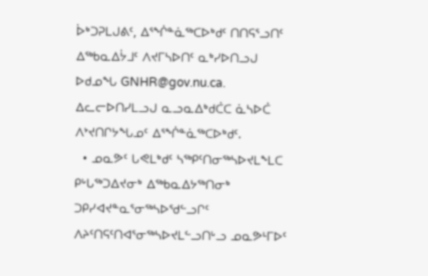ᐆᒃᑐᕈᒪᒍᕕᑦ, ᐃᕐᖐᓐᓈᖅᑕᐅᒃᑯᑦ ᑎᑎᕋᕐᓗᑎᑦ ᐃᖅᑲᓇᐃᔮᒧᑦ ᐱᔪᒥᓴᐅᑎᑦ ᓇᒃᓯᐅᑎᓗᒍ ᐅᑯᓄᖓ GNHR@gov.nu.ca. ᐃᓚᓕᐅᑎᓯᒪᓗᒍ ᓇᓗᓇᐃᒃᑯᑖᑕ ᓈᓴᐅᑖ ᐱᔾᔪᑎᒋᔭᖓᓄᑦ ᐃᕐᖐᓐᓈᖅᑕᐅᒃᑯᑦ.
  • ᓄᓇᕗᑦ ᒐᕙᒪᒃᑯᑦ ᓴᖅᑭᑦᑎᓂᖅᓴᐅᔪᒪᖕᒪᑕ ᑭᒡᒐᖅᑐᐃᔪᓂᒃ ᐃᖅᑲᓇᐃᔭᖅᑎᓂᒃ ᑐᑭᓯᐊᔪᓐᓇᕐᓂᖅᓴᐅᖁᓪᓗᒋᑦ ᐱᔨᑦᑎᕋᑦᑎᐊᕐᓂᖅᓴᐅᔪᒪᓪᓗᑎᒡᓗ ᓄᓇᕗᒻᒥᐅᑦ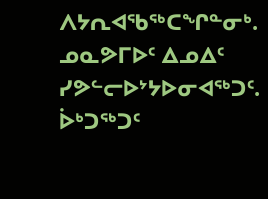ᐱᔭᕆᐊᖃᖅᑕᖏᓐᓂᒃ. ᓄᓇᕗᒥᐅᑦ ᐃᓄᐃᑦ ᓯᕗᓪᓕᐅᔾᔭᐅᓂᐊᖅᑐᑦ. ᐆᒃᑐᖅᑐᑦ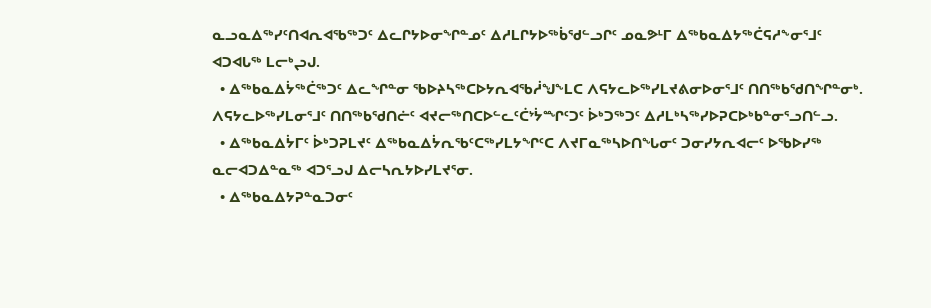ᓇᓗᓇᐃᖅᓯᑦᑎᐊᕆᐊᖃᖅᑐᑦ ᐃᓚᒋᔭᐅᓂᖏᓐᓄᑦ ᐃᓱᒪᒋᔭᐅᖅᑳᖁᓪᓗᒋᑦ ᓄᓇᕗᒻᒥ ᐃᖅᑲᓇᐃᔭᖅᑖᕋᓱᖕᓂᕐᒧᑦ ᐊᑐᐊᒐᖅ ᒪᓕᒃᖢᒍ.
  • ᐃᖅᑲᓇᐃᔮᖅᑖᖅᑐᑦ ᐃᓚᖏᓐᓂ ᖃᐅᔨᓴᖅᑕᐅᔭᕆᐊᖃᓲᖑᖕᒪᑕ ᐱᕋᔭᓚᐅᖅᓯᒪᔪᕕᓂᐅᓂᕐᒧᑦ ᑎᑎᖅᑲᖁᑎᖏᓐᓂᒃ. ᐱᕋᔭᓚᐅᖅᓯᒪᓂᕐᒧᑦ ᑎᑎᖅᑲᖁᑎᓖᑦ ᐊᔪᓕᖅᑎᑕᐅᓪᓚᑦᑖᔾᔮᙱᑦᑐᑦ ᐆᒃᑐᖅᑐᑦ ᐃᓱᒪᒃᓴᖅᓯᐅᕈᑕᐅᒃᑲᓐᓂᕐᓗᑎᓪᓗ.
  • ᐃᖅᑲᓇᐃᔮᒥᑦ ᐆᒃᑐᕈᒪᔪᑦ ᐃᖅᑲᓇᐃᔮᕆᖃᑦᑕᖅᓯᒪᔭᖏᑦᑕ ᐱᔪᒥᓇᖅᓴᐅᑎᖓᓂᑦ ᑐᓂᓯᔭᕆᐊᓕᑦ ᐅᖃᐅᓯᖅ ᓇᓕᐊᑐᐃᓐᓇᖅ ᐊᑐᕐᓗᒍ ᐃᓕᓴᕆᔭᐅᓯᒪᔪᕐᓂ.
  • ᐃᖅᑲᓇᐃᔭᕈᓐᓇᑐᓂᑦ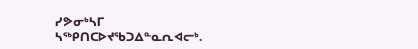ᓯᕗᓂᒃᓴᒥ ᓴᖅᑭᑎᑕᐅᔪᖃᑐᐃᓐᓇᕆᐊᓕᒃ.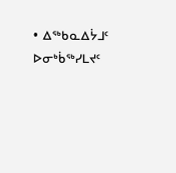• ᐃᖅᑲᓇᐃᔮᒧᑦ ᐅᓂᒃᑳᖅᓯᒪᔪᑦ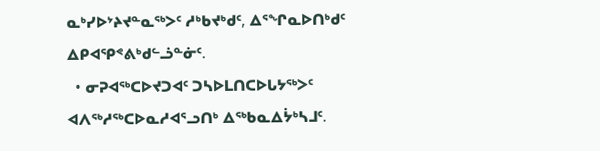ᓇᒃᓯᐅᔾᔨᔪᓐᓇᖅᐳᑦ ᓱᒃᑲᔪᒃᑯᑦ, ᐃᕐᖏᓇᐅᑎᒃᑯᑦ ᐃᑭᐊᕿᕝᕕᒃᑯᓪᓘᓐᓃᑦ.
  • ᓂᕈᐊᖅᑕᐅᔪᑐᐊᑦ ᑐᓴᐅᒪᑎᑕᐅᒐᔭᖅᐳᑦ ᐊᐱᖅᓱᖅᑕᐅᓇᓱᐊᕐᓗᑎᒃ ᐃᖅᑲᓇᐃᔮᒃᓴᒧᑦ.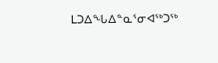ᒪᑐᐃᖓᐃᓐᓇᕐᓂᐊᖅᑐᖅ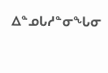ᐃᓐᓄᒐᓱᓐᓂᖓᓂ